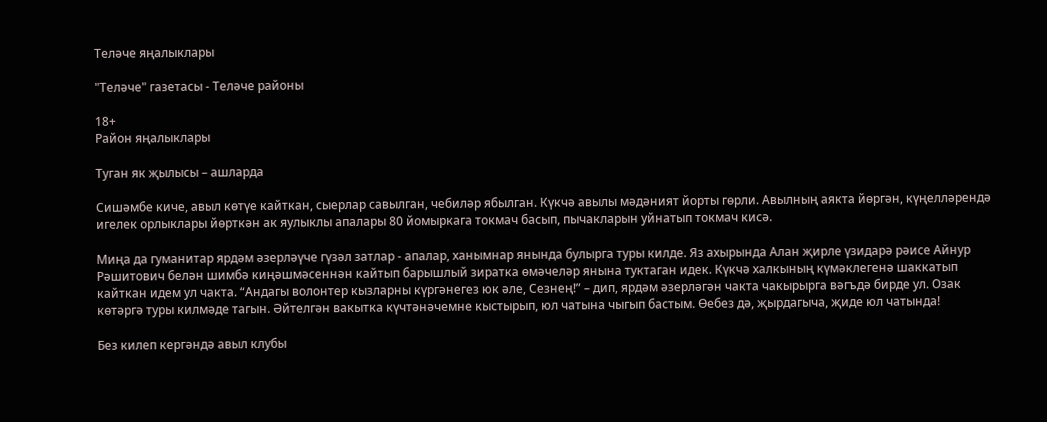Теләче яңалыклары

"Теләче" газетасы - Теләче районы

18+
Район яңалыклары

Туган як җылысы – ашларда

Сишәмбе киче, авыл көтүе кайткан, сыерлар савылган, чебиләр ябылган. Күкчә авылы мәдәният йорты гөрли. Авылның аякта йөргән, күңелләрендә игелек орлыклары йөрткән ак яулыклы апалары 80 йомыркага токмач басып, пычакларын уйнатып токмач кисә.

Миңа да гуманитар ярдәм әзерләүче гүзәл затлар - апалар, ханымнар янында булырга туры килде. Яз ахырында Алан җирле үзидарә рәисе Айнур Рәшитович белән шимбә киңәшмәсеннән кайтып барышлый зиратка өмәчеләр янына туктаган идек. Күкчә халкының күмәклегенә шаккатып кайткан идем ул чакта. “Андагы волонтер кызларны күргәнегез юк әле, Сезнең!” – дип, ярдәм әзерләгән чакта чакырырга вәгъдә бирде ул. Озак көтәргә туры килмәде тагын. Әйтелгән вакытка күчтәнәчемне кыстырып, юл чатына чыгып бастым. Өебез дә, җырдагыча, җиде юл чатында!

Без килеп кергәндә авыл клубы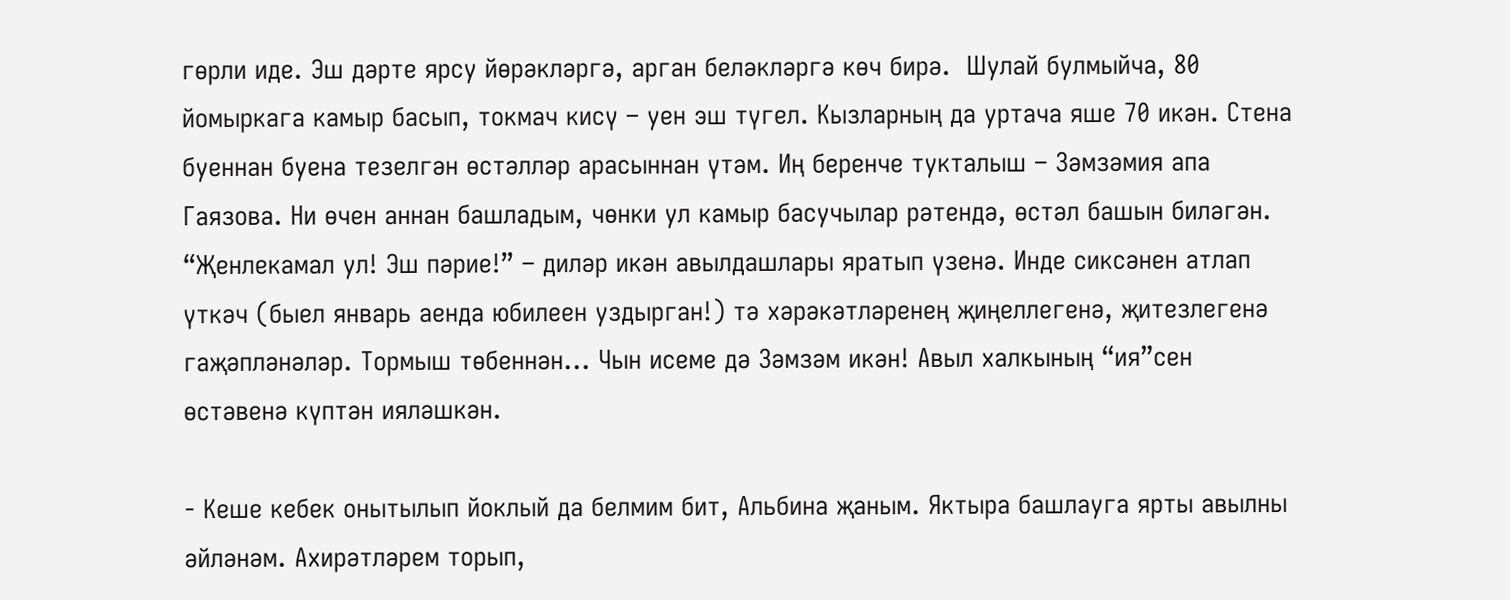гөрли иде. Эш дәрте ярсу йөрәкләргә, арган беләкләргә көч бирә.  Шулай булмыйча, 80 йомыркага камыр басып, токмач кисү – уен эш түгел. Кызларның да уртача яше 70 икән. Стена буеннан буена тезелгән өстәлләр арасыннан үтәм. Иң беренче тукталыш – Зәмзәмия апа Гаязова. Ни өчен аннан башладым, чөнки ул камыр басучылар рәтендә, өстәл башын биләгән. “Җенлекамал ул! Эш пәрие!” – диләр икән авылдашлары яратып үзенә. Инде сиксәнен атлап үткәч (быел январь аенда юбилеен уздырган!) тә хәрәкәтләренең җиңеллегенә, җитезлегенә гаҗәпләнәләр. Тормыш төбеннән... Чын исеме дә Зәмзәм икән! Авыл халкының “ия”сен өстәвенә күптән ияләшкән.

- Кеше кебек онытылып йоклый да белмим бит, Альбина җаным. Яктыра башлауга ярты авылны әйләнәм. Ахирәтләрем торып,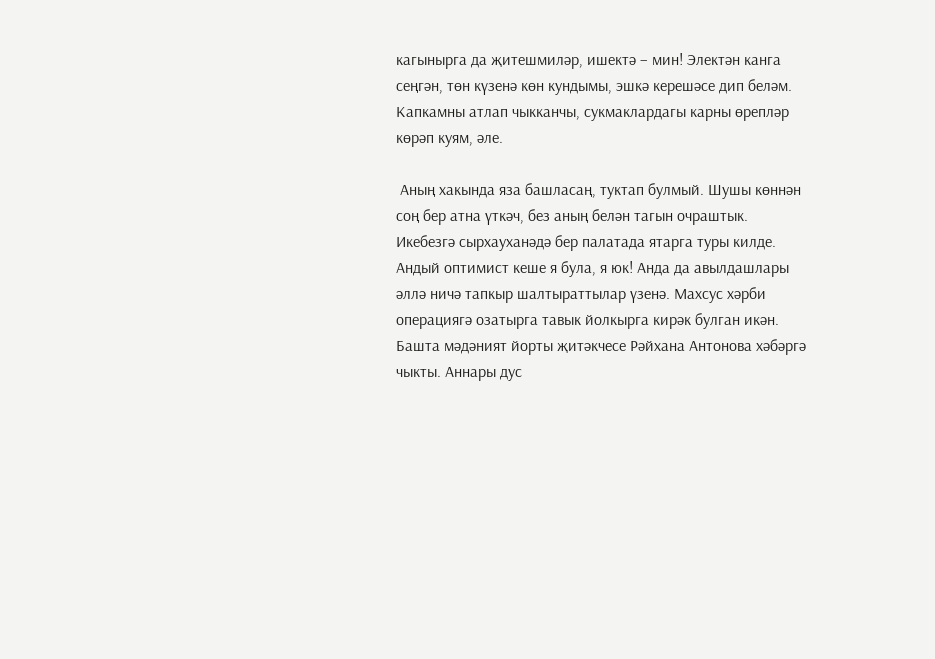кагынырга да җитешмиләр, ишектә – мин! Электән канга сеңгән, төн күзенә көн кундымы, эшкә керешәсе дип беләм. Капкамны атлап чыкканчы, сукмаклардагы карны өрепләр көрәп куям, әле.

 Аның хакында яза башласаң, туктап булмый. Шушы көннән соң бер атна үткәч, без аның белән тагын очраштык. Икебезгә сырхауханәдә бер палатада ятарга туры килде. Андый оптимист кеше я була, я юк! Анда да авылдашлары әллә ничә тапкыр шалтыраттылар үзенә. Махсус хәрби операциягә озатырга тавык йолкырга кирәк булган икән. Башта мәдәният йорты җитәкчесе Рәйхана Антонова хәбәргә чыкты. Аннары дус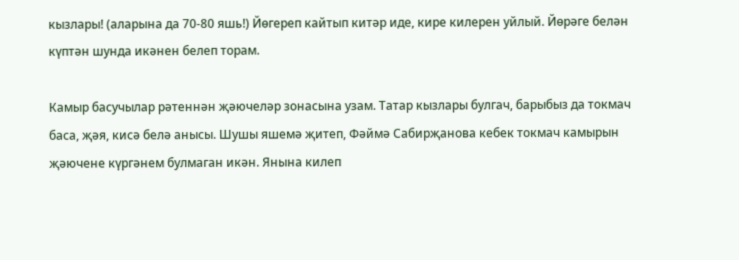кызлары! (аларына да 70-80 яшь!) Йөгереп кайтып китәр иде, кире килерен уйлый. Йөрәге белән күптән шунда икәнен белеп торам.

Камыр басучылар рәтеннән җәючеләр зонасына узам. Татар кызлары булгач, барыбыз да токмач баса, җәя, кисә белә анысы. Шушы яшемә җитеп, Фәймә Сабирҗанова кебек токмач камырын җәючене күргәнем булмаган икән. Янына килеп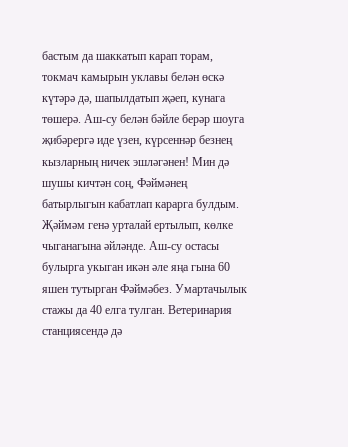бастым да шаккатып карап торам, токмач камырын уклавы белән өскә күтәрә дә, шапылдатып җәеп, кунага төшерә. Аш-су белән бәйле берәр шоуга җибәрергә иде үзен, күрсеннәр безнең кызларның ничек эшләгәнен! Мин дә шушы кичтән соң, Фәймәнең батырлыгын кабатлап карарга булдым. Җәймәм генә урталай ертылып, көлке чыганагына әйләнде. Аш-су остасы булырга укыган икән әле яңа гына 60 яшен тутырган Фәймәбез. Умартачылык стажы да 40 елга тулган. Ветеринария станциясендә дә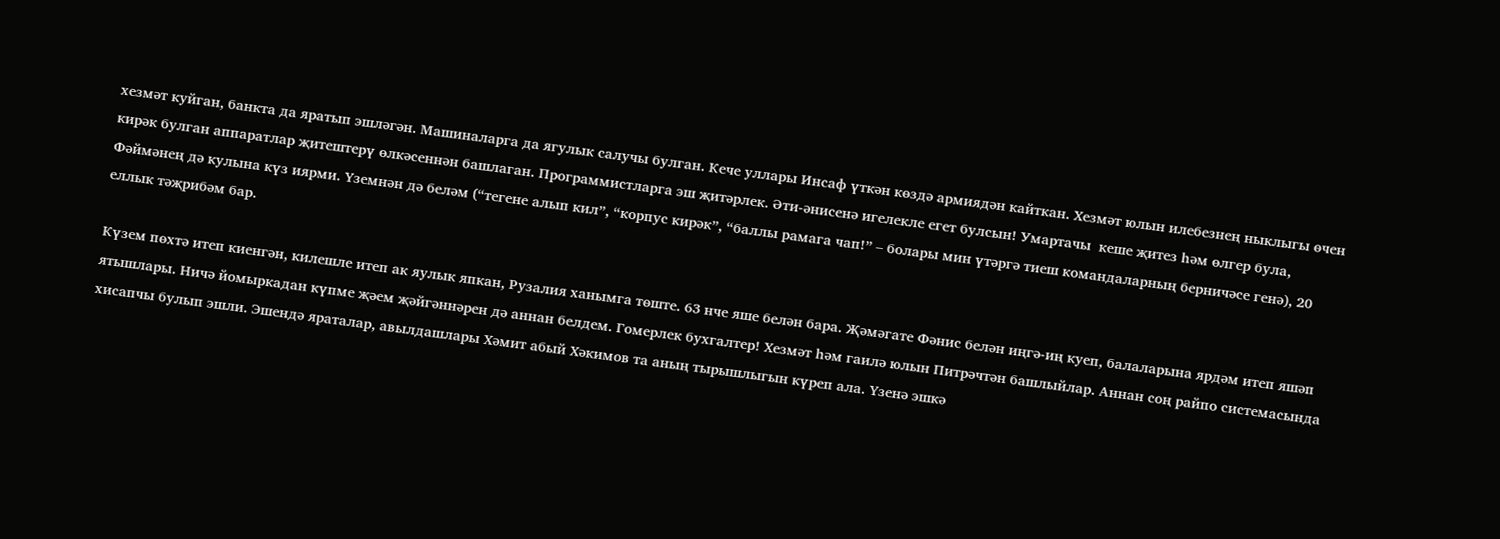хезмәт куйган, банкта да яратып эшләгән. Машиналарга да ягулык салучы булган. Кече уллары Инсаф үткән көздә армиядән кайткан. Хезмәт юлын илебезнең ныклыгы өчен кирәк булган аппаратлар җитештерү өлкәсеннән башлаган. Программистларга эш җитәрлек. Әти-әнисенә игелекле егет булсын! Умартачы  кеше җитез һәм өлгер була, Фәймәнең дә кулына күз иярми. Үземнән дә беләм (“тегене алып кил”, “корпус кирәк”, “баллы рамага чап!” – болары мин үтәргә тиеш командаларның берничәсе генә), 20 еллык тәҗрибәм бар.

Күзем пөхтә итеп киенгән, килешле итеп ак яулык япкан, Рузалия ханымга төште. 63 нче яше белән бара. Җәмәгате Фәнис белән иңгә-иң куеп, балаларына ярдәм итеп яшәп ятышлары. Ничә йомыркадан күпме җәем җәйгәннәрен дә аннан белдем. Гомерлек бухгалтер! Хезмәт һәм гаилә юлын Питрәчтән башлыйлар. Аннан соң райпо системасында хисапчы булып эшли. Эшендә яраталар, авылдашлары Хәмит абый Хәкимов та аның тырышлыгын күреп ала. Үзенә эшкә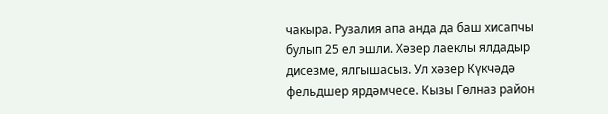чакыра. Рузалия апа анда да баш хисапчы булып 25 ел эшли. Хәзер лаеклы ялдадыр дисезме, ялгышасыз. Ул хәзер Күкчәдә фельдшер ярдәмчесе. Кызы Гөлназ район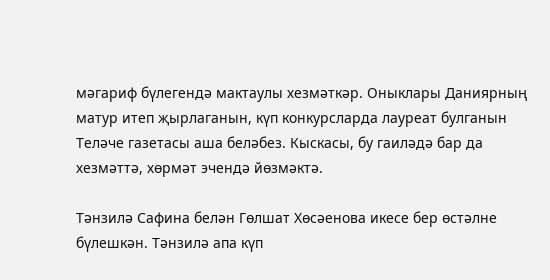мәгариф бүлегендә мактаулы хезмәткәр. Оныклары Даниярның матур итеп җырлаганын, күп конкурсларда лауреат булганын Теләче газетасы аша беләбез. Кыскасы, бу гаиләдә бар да хезмәттә, хөрмәт эчендә йөзмәктә.

Тәнзилә Сафина белән Гөлшат Хөсәенова икесе бер өстәлне бүлешкән. Тәнзилә апа күп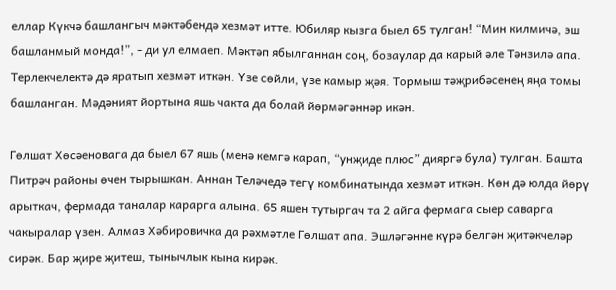еллар Күкчә башлангыч мәктәбендә хезмәт итте. Юбиляр кызга быел 65 тулган! “Мин килмичә, эш башланмый монда!”, - ди ул елмаеп. Мәктәп ябылганнан соң, бозаулар да карый әле Тәнзилә апа. Терлекчелектә дә яратып хезмәт иткән. Үзе сөйли, үзе камыр җәя. Тормыш тәҗрибәсенең яңа томы башланган. Мәдәният йортына яшь чакта да болай йөрмәгәннәр икән.

Гөлшат Хөсәеновага да быел 67 яшь (менә кемгә карап, “унҗиде плюс” дияргә була) тулган. Башта Питрәч районы өчен тырышкан. Аннан Теләчедә тегү комбинатында хезмәт иткән. Көн дә юлда йөрү арыткач, фермада таналар карарга алына. 65 яшен тутыргач та 2 айга фермага сыер саварга чакыралар үзен. Алмаз Хәбировичка да рәхмәтле Гөлшат апа. Эшләгәнне күрә белгән җитәкчеләр сирәк. Бар җире җитеш, тынычлык кына кирәк.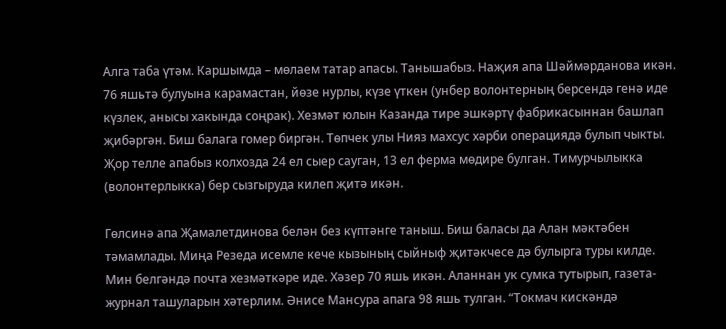Алга таба үтәм. Каршымда – мөлаем татар апасы. Танышабыз. Наҗия апа Шәймәрданова икән. 76 яшьтә булуына карамастан, йөзе нурлы, күзе үткен (унбер волонтерның берсендә генә иде күзлек, анысы хакында соңрак). Хезмәт юлын Казанда тире эшкәртү фабрикасыннан башлап җибәргән. Биш балага гомер биргән. Төпчек улы Нияз махсус хәрби операциядә булып чыкты. Җор телле апабыз колхозда 24 ел сыер сауган, 13 ел ферма мөдире булган. Тимурчылыкка (волонтерлыкка) бер сызгыруда килеп җитә икән.

Гөлсинә апа Җамалетдинова белән без күптәнге таныш. Биш баласы да Алан мәктәбен тәмамлады. Миңа Резеда исемле кече кызының сыйныф җитәкчесе дә булырга туры килде. Мин белгәндә почта хезмәткәре иде. Хәзер 70 яшь икән. Аланнан ук сумка тутырып, газета-журнал ташуларын хәтерлим. Әнисе Мансура апага 98 яшь тулган. “Токмач кискәндә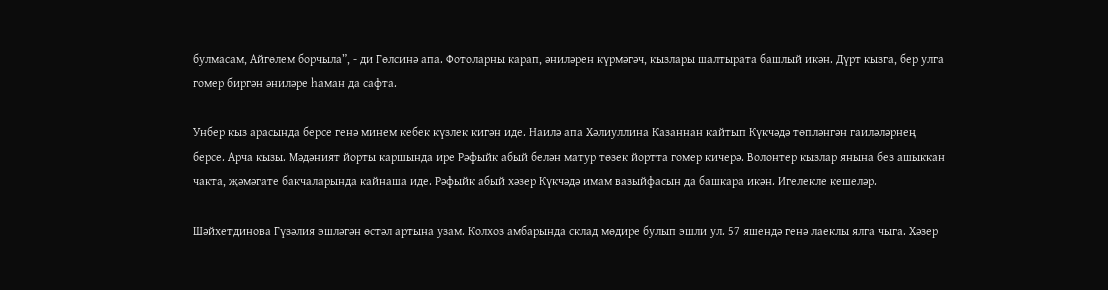булмасам, Айгөлем борчыла”, - ди Гөлсинә апа. Фотоларны карап, әниләрен күрмәгәч, кызлары шалтырата башлый икән. Дүрт кызга, бер улга гомер биргән әниләре һаман да сафта.

Унбер кыз арасында берсе генә минем кебек күзлек кигән иде. Наилә апа Хәлиуллина Казаннан кайтып Күкчәдә төпләнгән гаиләләрнең берсе. Арча кызы. Мәдәният йорты каршында ире Рәфыйк абый белән матур төзек йортта гомер кичерә. Волонтер кызлар янына без ашыккан чакта, җәмәгате бакчаларында кайнаша иде. Рәфыйк абый хәзер Күкчәдә имам вазыйфасын да башкара икән. Игелекле кешеләр.

Шәйхетдинова Гүзәлия эшләгән өстәл артына узам. Колхоз амбарында склад мөдире булып эшли ул. 57 яшендә генә лаеклы ялга чыга. Хәзер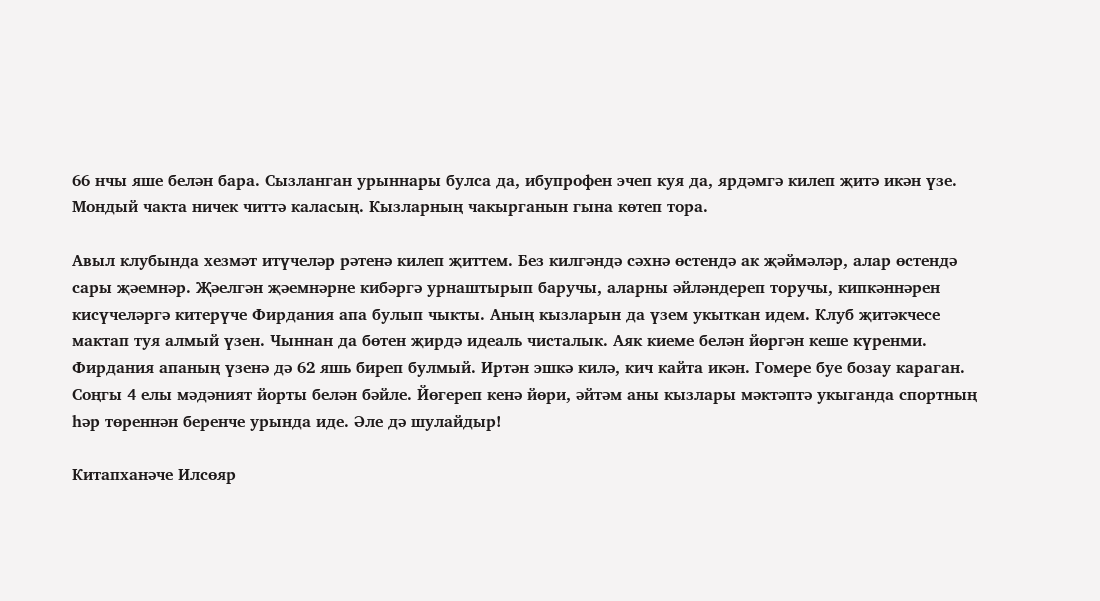66 нчы яше белән бара. Сызланган урыннары булса да, ибупрофен эчеп куя да, ярдәмгә килеп җитә икән үзе. Мондый чакта ничек читтә каласың. Кызларның чакырганын гына көтеп тора.

Авыл клубында хезмәт итүчеләр рәтенә килеп җиттем. Без килгәндә сәхнә өстендә ак җәймәләр, алар өстендә сары җәемнәр. Җәелгән җәемнәрне кибәргә урнаштырып баручы, аларны әйләндереп торучы, кипкәннәрен кисүчеләргә китерүче Фирдания апа булып чыкты. Аның кызларын да үзем укыткан идем. Клуб җитәкчесе мактап туя алмый үзен. Чыннан да бөтен җирдә идеаль чисталык. Аяк киеме белән йөргән кеше күренми. Фирдания апаның үзенә дә 62 яшь биреп булмый. Иртән эшкә килә, кич кайта икән. Гомере буе бозау караган. Соңгы 4 елы мәдәният йорты белән бәйле. Йөгереп кенә йөри, әйтәм аны кызлары мәктәптә укыганда спортның һәр төреннән беренче урында иде. Әле дә шулайдыр!

Китапханәче Илсөяр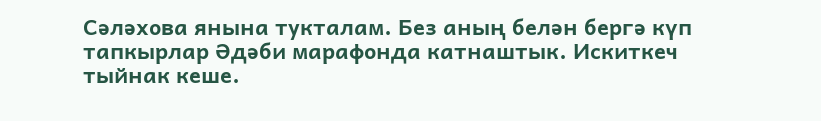Сәләхова янына тукталам. Без аның белән бергә күп тапкырлар Әдәби марафонда катнаштык. Искиткеч тыйнак кеше.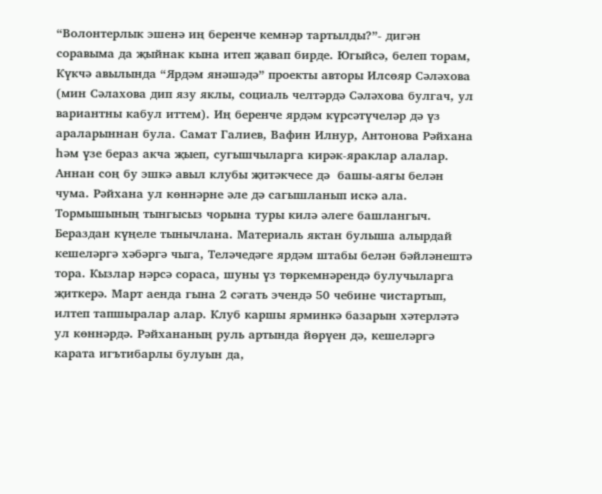“Волонтерлык эшенә иң беренче кемнәр тартылды?”- дигән соравыма да җыйнак кына итеп җавап бирде. Югыйсә, белеп торам, Күкчә авылында “Ярдәм янәшәдә” проекты авторы Илсөяр Сәләхова (мин Сәлахова дип язу яклы, социаль челтәрдә Сәләхова булгач, ул вариантны кабул иттем). Иң беренче ярдәм күрсәтүчеләр дә үз араларыннан була. Самат Галиев, Вафин Илнур, Антонова Рәйхана һәм үзе бераз акча җыеп, сугышчыларга кирәк-яраклар алалар. Аннан соң бу эшкә авыл клубы җитәкчесе дә  башы-аягы белән чума. Рәйхана ул көннәрне әле дә сагышланып искә ала. Тормышының тынгысыз чорына туры килә әлеге башлангыч. Бераздан күңеле тынычлана. Материаль яктан булыша алырдай кешеләргә хәбәргә чыга, Теләчедәге ярдәм штабы белән бәйләнештә тора. Кызлар нәрсә сораса, шуны үз төркемнәрендә булучыларга җиткерә. Март аенда гына 2 сәгать эчендә 50 чебине чистартып, илтеп тапшыралар алар. Клуб каршы ярминкә базарын хәтерләтә ул көннәрдә. Рәйхананың руль артында йөрүен дә, кешеләргә карата игътибарлы булуын да,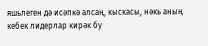яшьлеген дә исәпкә алсаң, кыскасы, нәкь аның кебек лидерлар кирәк бу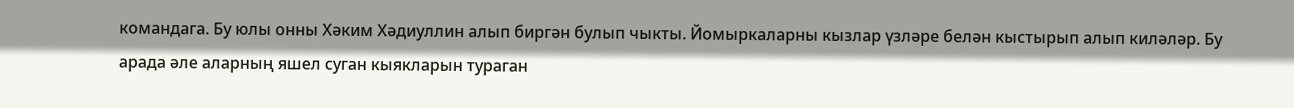командага. Бу юлы онны Хәким Хәдиуллин алып биргән булып чыкты. Йомыркаларны кызлар үзләре белән кыстырып алып киләләр. Бу арада әле аларның яшел суган кыякларын тураган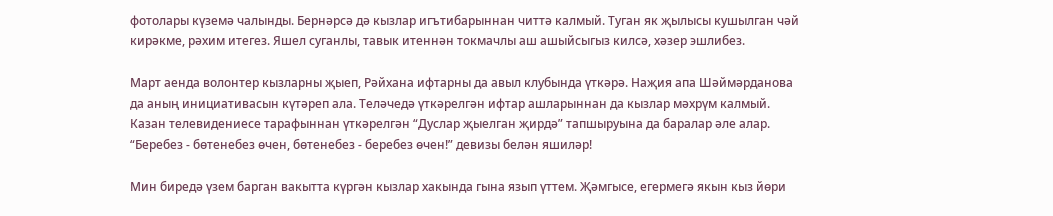фотолары күземә чалынды. Бернәрсә дә кызлар игътибарыннан читтә калмый. Туган як җылысы кушылган чәй кирәкме, рәхим итегез. Яшел суганлы, тавык итеннән токмачлы аш ашыйсыгыз килсә, хәзер эшлибез.

Март аенда волонтер кызларны җыеп, Рәйхана ифтарны да авыл клубында үткәрә. Наҗия апа Шәймәрданова да аның инициативасын күтәреп ала. Теләчедә үткәрелгән ифтар ашларыннан да кызлар мәхрүм калмый. Казан телевидениесе тарафыннан үткәрелгән “Дуслар җыелган җирдә” тапшыруына да баралар әле алар. “Беребез - бөтенебез өчен, бөтенебез - беребез өчен!” девизы белән яшиләр!

Мин биредә үзем барган вакытта күргән кызлар хакында гына язып үттем. Җәмгысе, егермегә якын кыз йөри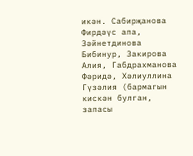икән. Сабирҗанова Фирдәүс апа, Зәйнетдинова Бибинур, Закирова Алия, Габдрахманова Фәридә, Хәлиуллина Гүзәлия (бармагын кискән булган, запасы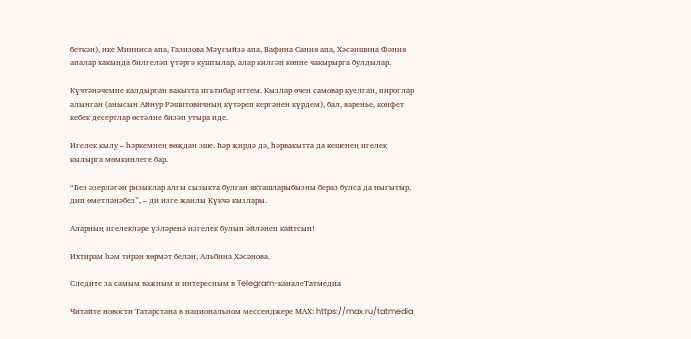беткән), ике Минниса апа, Газизова Мәүгыйзә апа, Вафина Сания апа, Хәсәншина Фәния апалар хакында билгеләп үтәргә куштылар, алар килгән көнне чакырырга булдылар.

Күчтәнәчемне калдырган вакытта игьтибар иттем. Кызлар өчен самовар куелган, пироглар алынган (анысын Айнур Рәшитовичның күтәреп кергәнен күрдем), бал, варенье, конфет кебек десертлар өстәлне бизәп утыра иде.

Игелек кылу – һәркемнең вөҗдан эше. Һәр җирдә дә, һәрвакытта да кешенең игелек кылырга мөмкинлеге бар.

“Без әзерләгән ризыклар алгы сызыкта булган якташларыбызны бераз булса да ныгытыр, дип өметләнәбез”, – ди изге җанлы Күкчә кызлары.

Аларның игелекләре үзләренә изгелек булып әйләнеп кайтсын!

Ихтирам һәм тирән хөрмәт белән, Альбина Хәсәнова.

Следите за самым важным и интересным в Telegram-каналеТатмедиа

Читайте новости Татарстана в национальном мессенджере MАХ: https://max.ru/tatmedia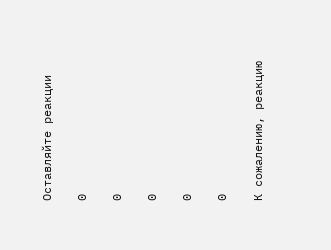Оставляйте реакции

0

0

0

0

0

К сожалению, реакцию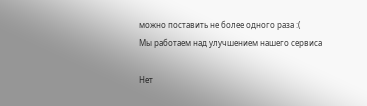можно поставить не более одного раза :(
Мы работаем над улучшением нашего сервиса

Нет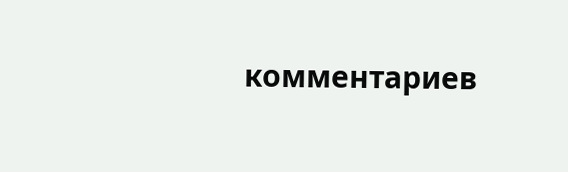комментариев